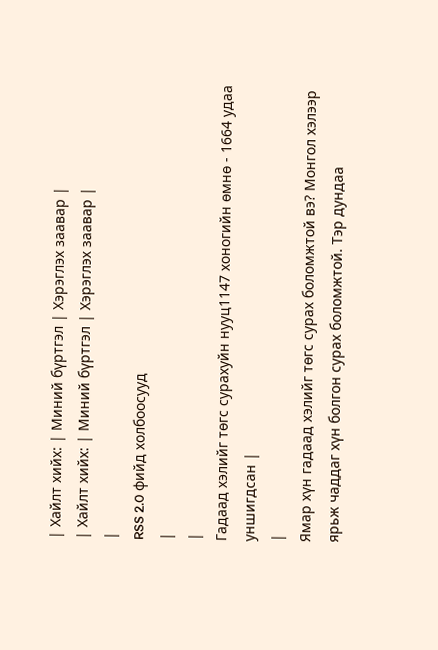| Хайлт хийх: | Миний бүртгэл | Хэрэглэх заавар |
| Хайлт хийх: | Миний бүртгэл | Хэрэглэх заавар |
|
RSS 2.0 фийд холбоосууд
|
|
Гадаад хэлийг төгс сурахуйн нууц1147 хоногийн өмнө - 1664 удаа уншигдсан |
|
Ямар хүн гадаад хэлийг төгс сурах боломжтой вэ? Монгол хэлээр ярьж чаддаг хүн болгон сурах боломжтой. Тэр дундаа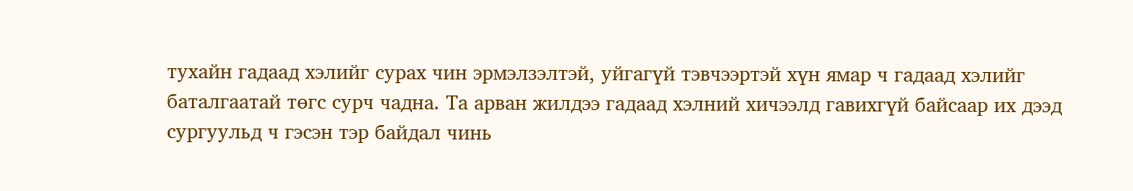тухайн гадаад хэлийг сурах чин эрмэлзэлтэй, уйгагүй тэвчээртэй хүн ямар ч гадаад хэлийг баталгаатай төгс сурч чадна. Та арван жилдээ гадаад хэлний хичээлд гавихгүй байсаар их дээд сургуульд ч гэсэн тэр байдал чинь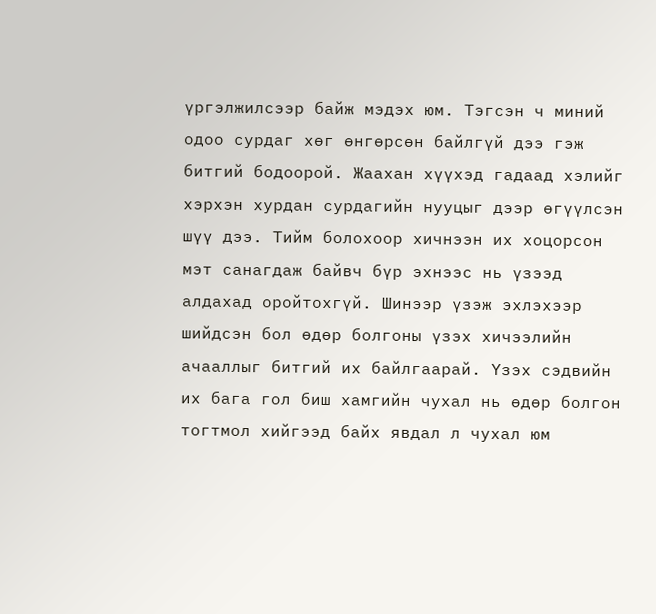үргэлжилсээр байж мэдэх юм. Тэгсэн ч миний одоо сурдаг хөг өнгөрсөн байлгүй дээ гэж битгий бодоорой. Жаахан хүүхэд гадаад хэлийг хэрхэн хурдан сурдагийн нууцыг дээр өгүүлсэн шүү дээ. Тийм болохоор хичнээн их хоцорсон мэт санагдаж байвч бүр эхнээс нь үзээд алдахад оройтохгүй. Шинээр үзэж эхлэхээр шийдсэн бол өдөр болгоны үзэх хичээлийн ачааллыг битгий их байлгаарай. Yзэх сэдвийн их бага гол биш хамгийн чухал нь өдөр болгон тогтмол хийгээд байх явдал л чухал юм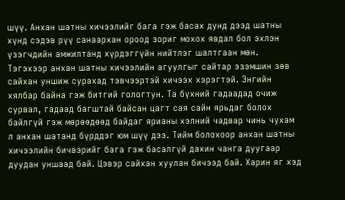шүү. Анхан шатны хичээлийг бага гэж басах дунд дээд шатны хүнд сэдэв рүү санаархан ороод зориг мохох явдал бол эхлэн үзэгчдийн амжилтанд хүрдэггүйн нийтлэг шалтгаан мөн. Тэгэхээр анхан шатны хичээлийн агуулгыг сайтар эзэмшин зөв сайхан уншиж сурахад тэвчээртэй хичээх хэрэгтэй. Энгийн хялбар байна гэж битгий гологтун. Та бүхний гадаадад очиж сурвал, гадаад багштай байсан цагт сая сайн ярьдаг болох байлгүй гэж мөрөөдөөд байдаг ярианы хэлний чадвар чинь чухам л анхан шатанд бүрддэг юм шүү дээ. Тийм болохоор анхан шатны хичээлийн бичвэрийг бага гэж басалгүй дахин чанга дуугаар дуудан уншаад бай. Цэвэр сайхан хуулан бичээд бай. Харин яг хэд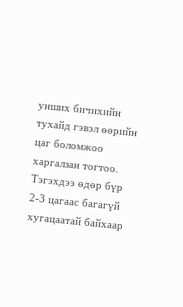унших бичихийн тухайд гэвэл өөрийн цаг боломжоо харгалзан тогтоо. Тэгэхдээ өдөр бүр 2-3 цагаас багагүй хугацаатай байхаар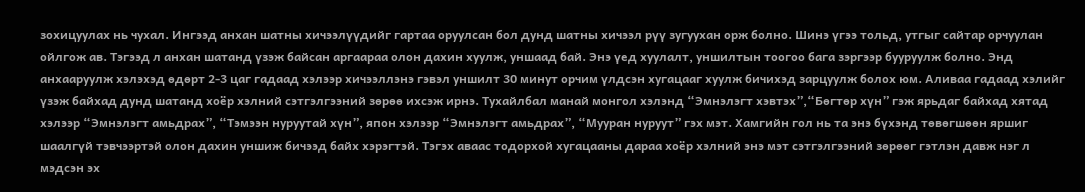зохицуулах нь чухал. Ингээд анхан шатны хичээлүүдийг гартаа оруулсан бол дунд шатны хичээл рүү зугуухан орж болно. Шинэ үгээ тольд, утгыг сайтар орчуулан ойлгож ав. Тэгээд л анхан шатанд үзэж байсан аргаараа олон дахин хуулж, уншаад бай. Энэ үед хуулалт, уншилтын тоогоо бага зэргээр бууруулж болно. Энд анхааруулж хэлэхэд өдөрт 2-3 цаг гадаад хэлээр хичээллэнэ гэвэл уншилт 30 минут орчим үлдсэн хугацааг хуулж бичихэд зарцуулж болох юм. Аливаа гадаад хэлийг үзэж байхад дунд шатанд хоёр хэлний сэтгэлгээний зөрөө ихсэж ирнэ. Тухайлбал манай монгол хэлэнд “Эмнэлэгт хэвтэх”,“Бөгтөр хүн” гэж ярьдаг байхад хятад хэлээр “Эмнэлэгт амьдрах”, “Тэмээн нуруутай хүн”, япон хэлээр “Эмнэлэгт амьдрах”, “Мууран нуруут” гэх мэт. Хамгийн гол нь та энэ бүхэнд төвөгшөөн яршиг шаалгүй тэвчээртэй олон дахин уншиж бичээд байх хэрэгтэй. Тэгэх аваас тодорхой хугацааны дараа хоёр хэлний энэ мэт сэтгэлгээний зөрөөг гэтлэн давж нэг л мэдсэн эх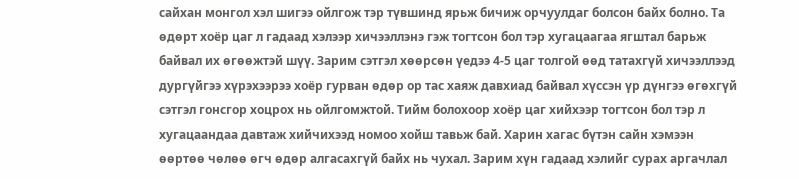сайхан монгол хэл шигээ ойлгож тэр түвшинд ярьж бичиж орчуулдаг болсон байх болно. Та өдөрт хоёр цаг л гадаад хэлээр хичээллэнэ гэж тогтсон бол тэр хугацаагаа ягштал барьж байвал их өгөөжтэй шүү. Зарим сэтгэл хөөрсөн үедээ 4-5 цаг толгой өөд татахгүй хичээллээд дургүйгээ хүрэхээрээ хоёр гурван өдөр ор тас хаяж давхиад байвал хүссэн үр дүнгээ өгөхгүй сэтгэл гонсгор хоцрох нь ойлгомжтой. Тийм болохоор хоёр цаг хийхээр тогтсон бол тэр л хугацаандаа давтаж хийчихээд номоо хойш тавьж бай. Харин хагас бүтэн сайн хэмээн өөртөө чөлөө өгч өдөр алгасахгүй байх нь чухал. Зарим хүн гадаад хэлийг сурах аргачлал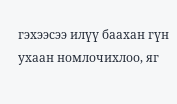гэхээсээ илүү баахан гүн ухаан номлочихлоо, яг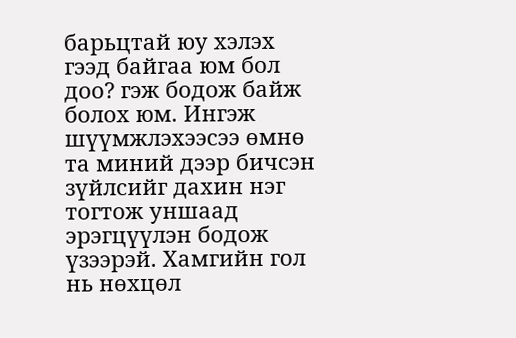барьцтай юу хэлэх гээд байгаа юм бол доо? гэж бодож байж болох юм. Ингэж шүүмжлэхээсээ өмнө та миний дээр бичсэн зүйлсийг дахин нэг тогтож уншаад эрэгцүүлэн бодож үзээрэй. Хамгийн гол нь нөхцөл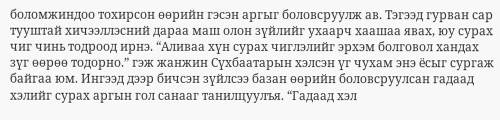боломжиндоо тохирсон өөрийн гэсэн аргыг боловсруулж ав. Тэгээд гурван сар тууштай хичээллэсний дараа маш олон зүйлийг ухаарч хаашаа явах, юу сурах чиг чинь тодроод ирнэ. “Аливаа хүн сурах чиглэлийг эрхэм болговол хандах зүг өөрөө тодорно.” гэж жанжин Сүхбаатарын хэлсэн үг чухам энэ ёсыг сургаж байгаа юм. Ингээд дээр бичсэн зүйлсээ базан өөрийн боловсруулсан гадаад хэлийг сурах аргын гол санааг танилцуулъя. “Гадаад хэл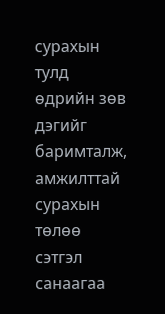сурахын тулд өдрийн зөв дэгийг баримталж, амжилттай сурахын төлөө сэтгэл санаагаа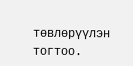төвлөрүүлэн тогтоо.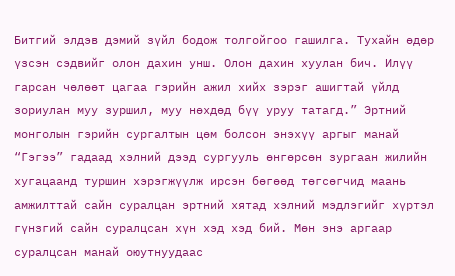Битгий элдэв дэмий зүйл бодож толгойгоо гашилга. Тухайн өдөр үзсэн сэдвийг олон дахин унш. Олон дахин хуулан бич. Илүү гарсан чөлөөт цагаа гэрийн ажил хийх зэрэг ашигтай үйлд зориулан муу зуршил, муу нөхдөд бүү уруу татагд.” Эртний монголын гэрийн сургалтын цөм болсон энэхүү аргыг манай “Гэгээ” гадаад хэлний дээд сургууль өнгөрсөн зургаан жилийн хугацаанд туршин хэрэгжүүлж ирсэн бөгөөд төгсөгчид маань амжилттай сайн суралцан эртний хятад хэлний мэдлэгийг хүртэл гүнзгий сайн суралцсан хүн хэд хэд бий. Мөн энэ аргаар суралцсан манай оюутнуудаас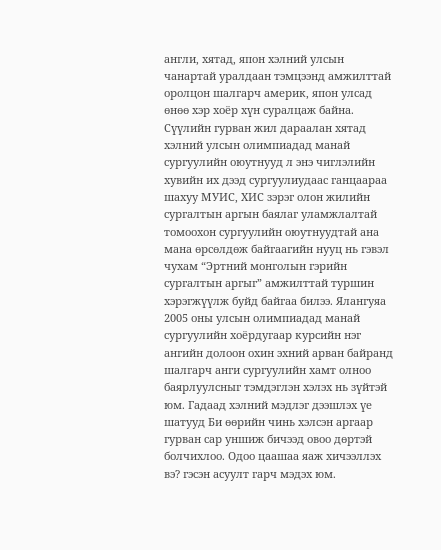англи, хятад, япон хэлний улсын чанартай уралдаан тэмцээнд амжилттай оролцон шалгарч америк, япон улсад өнөө хэр хоёр хүн суралцаж байна. Сүүлийн гурван жил дараалан хятад хэлний улсын олимпиадад манай сургуулийн оюутнууд л энэ чиглэлийн хувийн их дээд сургуулиудаас ганцаараа шахуу МУИС, ХИС зэрэг олон жилийн сургалтын аргын баялаг уламжлалтай томоохон сургуулийн оюутнуудтай ана мана өрсөлдөж байгаагийн нууц нь гэвэл чухам “Эртний монголын гэрийн сургалтын аргыг” амжилттай туршин хэрэгжүүлж буйд байгаа билээ. Ялангуяа 2005 оны улсын олимпиадад манай сургуулийн хоёрдугаар курсийн нэг ангийн долоон охин эхний арван байранд шалгарч анги сургуулийн хамт олноо баярлуулсныг тэмдэглэн хэлэх нь зүйтэй юм. Гадаад хэлний мэдлэг дээшлэх үе шатууд Би өөрийн чинь хэлсэн аргаар гурван сар уншиж бичээд овоо дөртэй болчихлоо. Одоо цаашаа яаж хичээллэх вэ? гэсэн асуулт гарч мэдэх юм.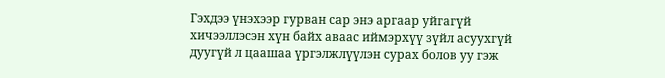Гэхдээ үнэхээр гурван сар энэ аргаар уйгагүй хичээллэсэн хүн байх аваас иймэрхүү зүйл асуухгүй дуугүй л цаашаа үргэлжлүүлэн сурах болов уу гэж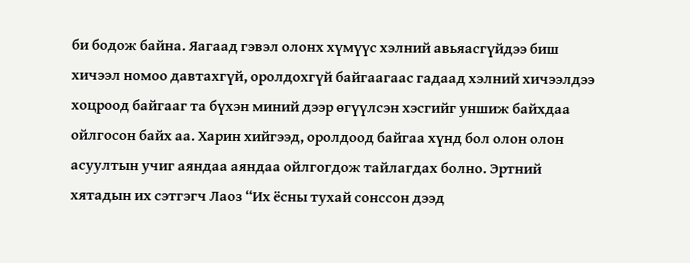би бодож байна. Яагаад гэвэл олонх хүмүүс хэлний авьяасгүйдээ биш хичээл номоо давтахгүй, оролдохгүй байгаагаас гадаад хэлний хичээлдээ хоцроод байгааг та бүхэн миний дээр өгүүлсэн хэсгийг уншиж байхдаа ойлгосон байх аа. Харин хийгээд, оролдоод байгаа хүнд бол олон олон асуултын учиг аяндаа аяндаа ойлгогдож тайлагдах болно. Эртний хятадын их сэтгэгч Лаоз “Их ёсны тухай сонссон дээд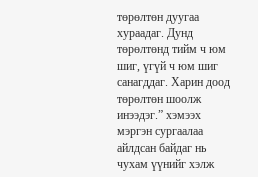төрөлтөн дуугаа хураадаг. Дунд төрөлтөнд тийм ч юм шиг, үгүй ч юм шиг санагддаг. Харин доод төрөлтөн шоолж инээдэг.” хэмээх мэргэн сургаалаа айлдсан байдаг нь чухам үүнийг хэлж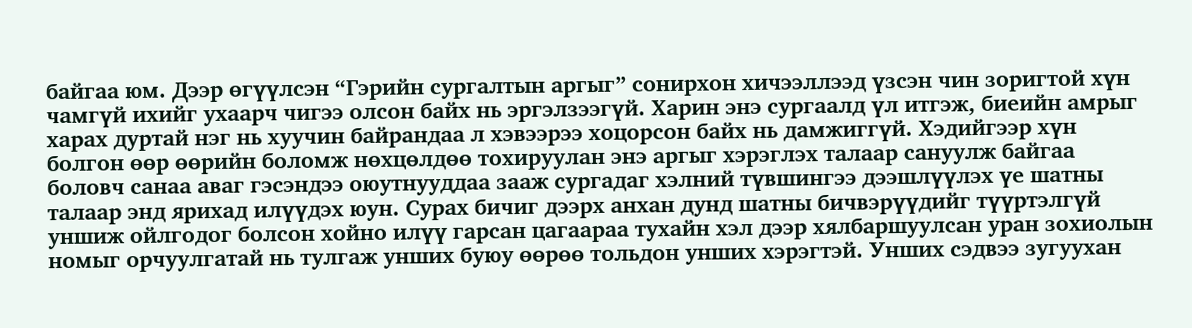байгаа юм. Дээр өгүүлсэн “Гэрийн сургалтын аргыг” сонирхон хичээллээд үзсэн чин зоригтой хүн чамгүй ихийг ухаарч чигээ олсон байх нь эргэлзээгүй. Харин энэ сургаалд үл итгэж, биеийн амрыг харах дуртай нэг нь хуучин байрандаа л хэвээрээ хоцорсон байх нь дамжиггүй. Хэдийгээр хүн болгон өөр өөрийн боломж нөхцөлдөө тохируулан энэ аргыг хэрэглэх талаар сануулж байгаа боловч санаа аваг гэсэндээ оюутнууддаа зааж сургадаг хэлний түвшингээ дээшлүүлэх үе шатны талаар энд ярихад илүүдэх юун. Сурах бичиг дээрх анхан дунд шатны бичвэрүүдийг түүртэлгүй уншиж ойлгодог болсон хойно илүү гарсан цагаараа тухайн хэл дээр хялбаршуулсан уран зохиолын номыг орчуулгатай нь тулгаж унших буюу өөрөө тольдон унших хэрэгтэй. Унших сэдвээ зугуухан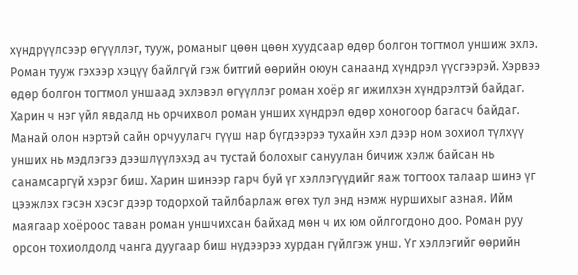хүндрүүлсээр өгүүллэг, тууж, романыг цөөн цөөн хуудсаар өдөр болгон тогтмол уншиж эхлэ. Роман тууж гэхээр хэцүү байлгүй гэж битгий өөрийн оюун санаанд хүндрэл үүсгээрэй. Хэрвээ өдөр болгон тогтмол уншаад эхлэвэл өгүүллэг роман хоёр яг ижилхэн хүндрэлтэй байдаг. Харин ч нэг үйл явдалд нь орчихвол роман унших хүндрэл өдөр хоногоор багасч байдаг. Манай олон нэртэй сайн орчуулагч гүүш нар бүгдээрээ тухайн хэл дээр ном зохиол түлхүү унших нь мэдлэгээ дээшлүүлэхэд ач тустай болохыг сануулан бичиж хэлж байсан нь санамсаргүй хэрэг биш. Харин шинээр гарч буй үг хэллэгүүдийг яаж тогтоох талаар шинэ үг цээжлэх гэсэн хэсэг дээр тодорхой тайлбарлаж өгөх тул энд нэмж нуршихыг азная. Ийм маягаар хоёроос таван роман уншчихсан байхад мөн ч их юм ойлгогдоно доо. Роман руу орсон тохиолдолд чанга дуугаар биш нүдээрээ хурдан гүйлгэж унш. Yг хэллэгийг өөрийн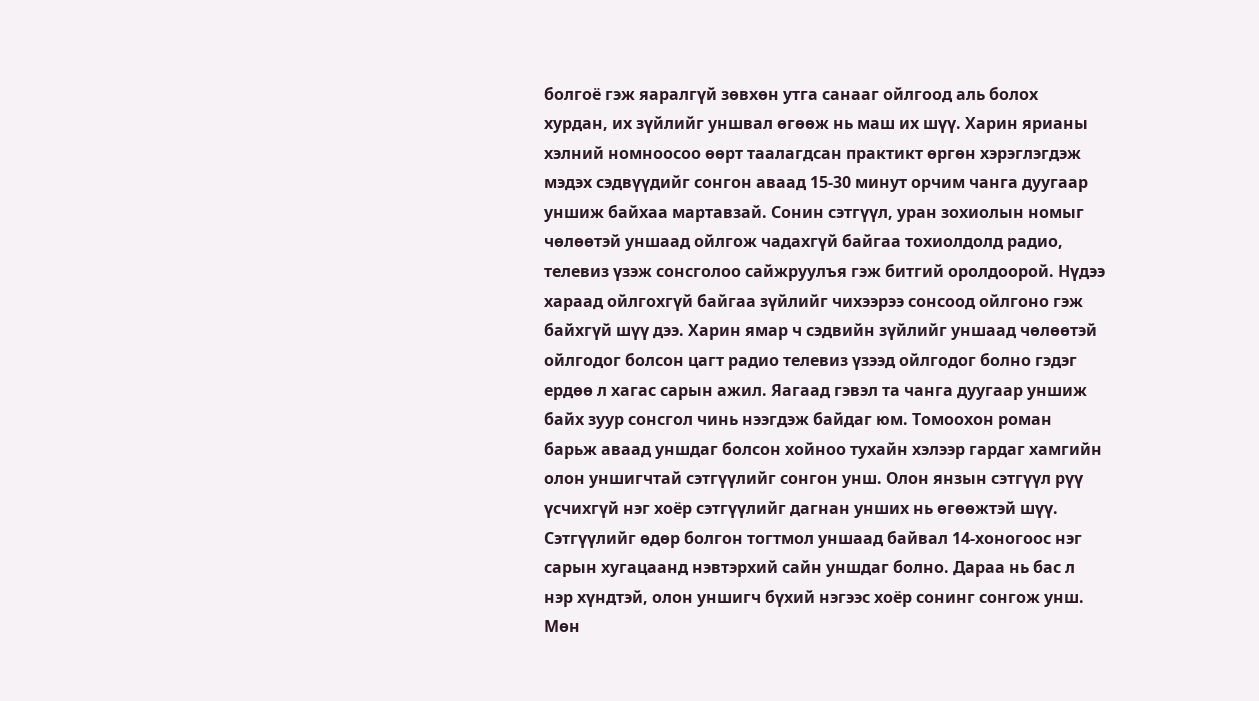болгоё гэж яаралгүй зөвхөн утга санааг ойлгоод аль болох хурдан, их зүйлийг уншвал өгөөж нь маш их шүү. Харин ярианы хэлний номноосоо өөрт таалагдсан практикт өргөн хэрэглэгдэж мэдэх сэдвүүдийг сонгон аваад 15-30 минут орчим чанга дуугаар уншиж байхаа мартавзай. Сонин сэтгүүл, уран зохиолын номыг чөлөөтэй уншаад ойлгож чадахгүй байгаа тохиолдолд радио, телевиз үзэж сонсголоо сайжруулъя гэж битгий оролдоорой. Нүдээ хараад ойлгохгүй байгаа зүйлийг чихээрээ сонсоод ойлгоно гэж байхгүй шүү дээ. Харин ямар ч сэдвийн зүйлийг уншаад чөлөөтэй ойлгодог болсон цагт радио телевиз үзээд ойлгодог болно гэдэг ердөө л хагас сарын ажил. Яагаад гэвэл та чанга дуугаар уншиж байх зуур сонсгол чинь нээгдэж байдаг юм. Томоохон роман барьж аваад уншдаг болсон хойноо тухайн хэлээр гардаг хамгийн олон уншигчтай сэтгүүлийг сонгон унш. Олон янзын сэтгүүл рүү үсчихгүй нэг хоёр сэтгүүлийг дагнан унших нь өгөөжтэй шүү. Сэтгүүлийг өдөр болгон тогтмол уншаад байвал 14-хоногоос нэг сарын хугацаанд нэвтэрхий сайн уншдаг болно. Дараа нь бас л нэр хүндтэй, олон уншигч бүхий нэгээс хоёр сонинг сонгож унш. Мөн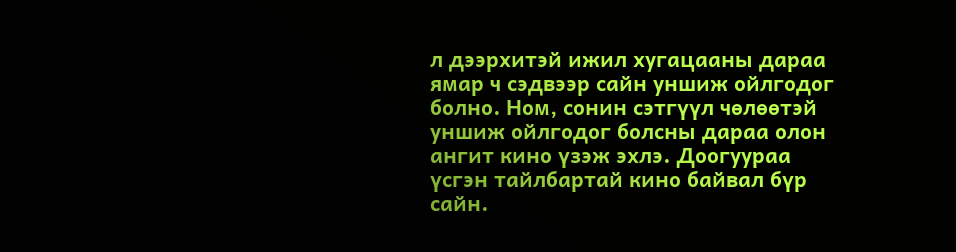л дээрхитэй ижил хугацааны дараа ямар ч сэдвээр сайн уншиж ойлгодог болно. Ном, сонин сэтгүүл чөлөөтэй уншиж ойлгодог болсны дараа олон ангит кино үзэж эхлэ. Доогуураа үсгэн тайлбартай кино байвал бүр сайн.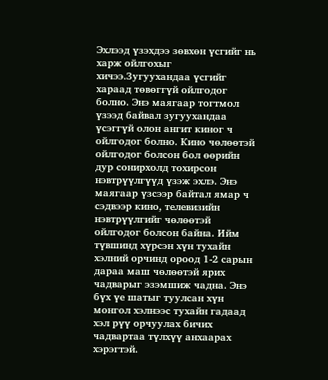Эхлээд үзэхдээ зөвхөн үсгийг нь харж ойлгохыг хичээ.Зугуухандаа үсгийг хараад төвөггүй ойлгодог болно. Энэ маягаар тогтмол үзээд байвал зугуухандаа үсэггүй олон ангит киног ч ойлгодог болно. Кино чөлөөтэй ойлгодог болсон бол өөрийн дур сонирхолд тохирсон нэвтрүүлгүүд үзэж эхлэ. Энэ маягаар үзсээр байтал ямар ч сэдвээр кино, телевизийн нэвтрүүлгийг чөлөөтэй ойлгодог болсон байна. Ийм түвшинд хүрсэн хүн тухайн хэлний орчинд ороод 1-2 сарын дараа маш чөлөөтэй ярих чадварыг эзэмшиж чадна. Энэ бүх үе шатыг туулсан хүн монгол хэлнээс тухайн гадаад хэл рүү орчуулах бичих чадвартаа түлхүү анхаарах хэрэгтэй.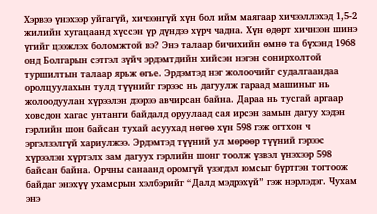Хэрвээ үнэхээр уйгагүй, хичээнгүй хүн бол ийм маягаар хичээллэхэд 1,5-2 жилийн хугацаанд хүссэн үр дүндээ хүрч чадна. Хүн өдөрт хичнээн шинэ үгийг цээжлэх боломжтой вэ? Энэ талаар бичихийн өмнө та бүхэнд 1968 онд Болгарын сэтгэл зүйч эрдэмтдийн хийсэн нэгэн сонирхолтой туршилтын талаар ярьж өгье. Эрдэмтэд нэг жолоочийг судалгаандаа оролцуулахын тулд түүнийг гэрээс нь дагуулж гараад машиныг нь жолоодуулан хүрээлэн дээрээ авчирсан байна. Дараа нь тусгай аргаар ховсдон хагас унтанги байдалд оруулаад сая ирсэн замын дагуу хэдэн гэрлийн шон байсан тухай асуухад нөгөө хүн 598 гэж огтхон ч эргэлзэлгүй хариулжээ. Эрдэмтэд түүний ул мөрөөр түүний гэрээс хүрээлэн хүртэлх зам дагуух гэрлийн шонг тоолж үзвэл үнэхээр 598 байсан байна. Орчны санаанд оромгүй үзэгдэл юмсыг бүртгэн тогтоож байдаг энэхүү ухамсрын хэлбэрийг “Далд мэдрэхүй” гэж нэрлэдэг. Чухам энэ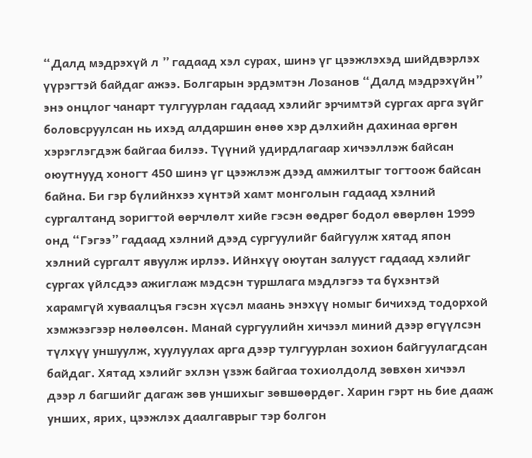“Далд мэдрэхүй л ” гадаад хэл сурах, шинэ үг цээжлэхэд шийдвэрлэх үүрэгтэй байдаг ажээ. Болгарын эрдэмтэн Лозанов “Далд мэдрэхүйн” энэ онцлог чанарт тулгуурлан гадаад хэлийг эрчимтэй сургах арга зүйг боловсруулсан нь ихэд алдаршин өнөө хэр дэлхийн дахинаа өргөн хэрэглэгдэж байгаа билээ. Түүний удирдлагаар хичээллэж байсан оюутнууд хоногт 450 шинэ үг цээжлэж дээд амжилтыг тогтоож байсан байна. Би гэр бүлийнхээ хүнтэй хамт монголын гадаад хэлний сургалтанд зоригтой өөрчлөлт хийе гэсэн өөдрөг бодол өвөрлөн 1999 онд “Гэгээ” гадаад хэлний дээд сургуулийг байгуулж хятад япон хэлний сургалт явуулж ирлээ. Ийнхүү оюутан залууст гадаад хэлийг сургах үйлсдээ ажиглаж мэдсэн туршлага мэдлэгээ та бүхэнтэй харамгүй хуваалцъя гэсэн хүсэл маань энэхүү номыг бичихэд тодорхой хэмжээгээр нөлөөлсөн. Манай сургуулийн хичээл миний дээр өгүүлсэн түлхүү уншуулж, хуулуулах арга дээр тулгуурлан зохион байгуулагдсан байдаг. Хятад хэлийг эхлэн үзэж байгаа тохиолдолд зөвхөн хичээл дээр л багшийг дагаж зөв уншихыг зөвшөөрдөг. Харин гэрт нь бие дааж унших, ярих, цээжлэх даалгаврыг тэр болгон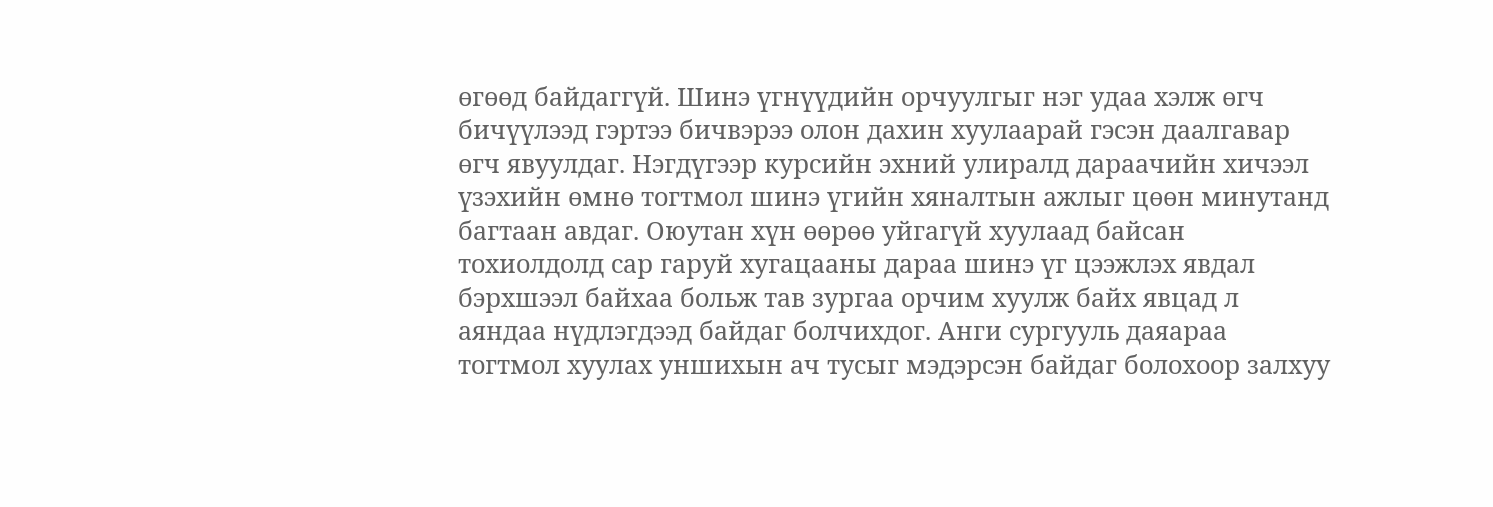өгөөд байдаггүй. Шинэ үгнүүдийн орчуулгыг нэг удаа хэлж өгч бичүүлээд гэртээ бичвэрээ олон дахин хуулаарай гэсэн даалгавар өгч явуулдаг. Нэгдүгээр курсийн эхний улиралд дараачийн хичээл үзэхийн өмнө тогтмол шинэ үгийн хяналтын ажлыг цөөн минутанд багтаан авдаг. Оюутан хүн өөрөө уйгагүй хуулаад байсан тохиолдолд сар гаруй хугацааны дараа шинэ үг цээжлэх явдал бэрхшээл байхаа больж тав зургаа орчим хуулж байх явцад л аяндаа нүдлэгдээд байдаг болчихдог. Анги сургууль даяараа тогтмол хуулах уншихын ач тусыг мэдэрсэн байдаг болохоор залхуу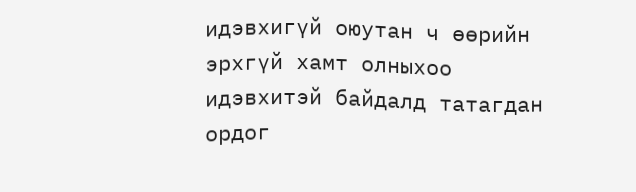идэвхигүй оюутан ч өөрийн эрхгүй хамт олныхоо идэвхитэй байдалд татагдан ордог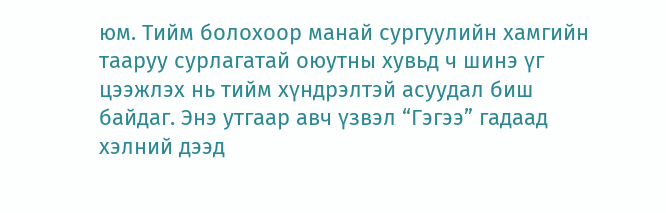юм. Тийм болохоор манай сургуулийн хамгийн тааруу сурлагатай оюутны хувьд ч шинэ үг цээжлэх нь тийм хүндрэлтэй асуудал биш байдаг. Энэ утгаар авч үзвэл “Гэгээ” гадаад хэлний дээд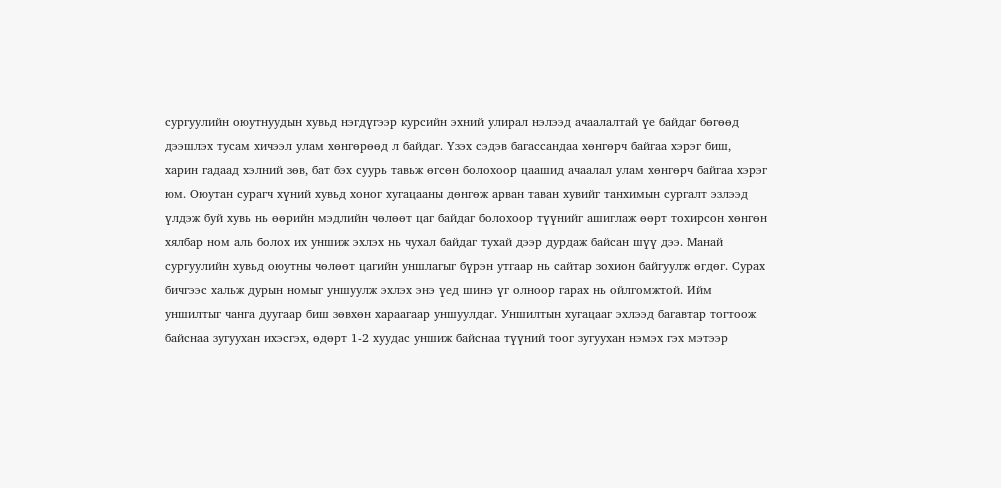сургуулийн оюутнуудын хувьд нэгдүгээр курсийн эхний улирал нэлээд ачаалалтай үе байдаг бөгөөд дээшлэх тусам хичээл улам хөнгөрөөд л байдаг. Yзэх сэдэв багассандаа хөнгөрч байгаа хэрэг биш, харин гадаад хэлний зөв, бат бэх суурь тавьж өгсөн болохоор цаашид ачаалал улам хөнгөрч байгаа хэрэг юм. Оюутан сурагч хүний хувьд хоног хугацааны дөнгөж арван таван хувийг танхимын сургалт эзлээд үлдэж буй хувь нь өөрийн мэдлийн чөлөөт цаг байдаг болохоор түүнийг ашиглаж өөрт тохирсон хөнгөн хялбар ном аль болох их уншиж эхлэх нь чухал байдаг тухай дээр дурдаж байсан шүү дээ. Манай сургуулийн хувьд оюутны чөлөөт цагийн уншлагыг бүрэн утгаар нь сайтар зохион байгуулж өгдөг. Сурах бичгээс хальж дурын номыг уншуулж эхлэх энэ үед шинэ үг олноор гарах нь ойлгомжтой. Ийм уншилтыг чанга дуугаар биш зөвхөн хараагаар уншуулдаг. Уншилтын хугацааг эхлээд багавтар тогтоож байснаа зугуухан ихэсгэх, өдөрт 1-2 хуудас уншиж байснаа түүний тоог зугуухан нэмэх гэх мэтээр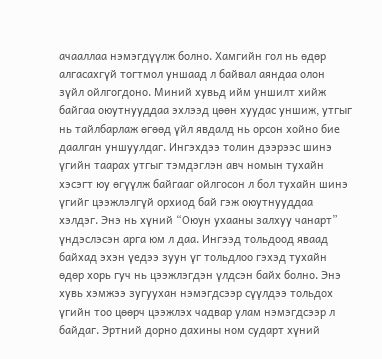ачааллаа нэмэгдүүлж болно. Хамгийн гол нь өдөр алгасахгүй тогтмол уншаад л байвал аяндаа олон зүйл ойлгогдоно. Миний хувьд ийм уншилт хийж байгаа оюутнууддаа эхлээд цөөн хуудас уншиж, утгыг нь тайлбарлаж өгөөд үйл явдалд нь орсон хойно бие даалган уншуулдаг. Ингэхдээ толин дээрээс шинэ үгийн таарах утгыг тэмдэглэн авч номын тухайн хэсэгт юу өгүүлж байгааг ойлгосон л бол тухайн шинэ үгийг цээжлэлгүй орхиод бай гэж оюутнууддаа хэлдэг. Энэ нь хүний “Оюун ухааны залхуу чанарт” үндэслэсэн арга юм л даа. Ингээд тольдоод яваад байхад эхэн үедээ зуун үг тольдлоо гэхэд тухайн өдөр хорь гуч нь цээжлэгдэн үлдсэн байх болно. Энэ хувь хэмжээ зугуухан нэмэгдсээр сүүлдээ тольдох үгийн тоо цөөрч цээжлэх чадвар улам нэмэгдсээр л байдаг. Эртний дорно дахины ном сударт хүний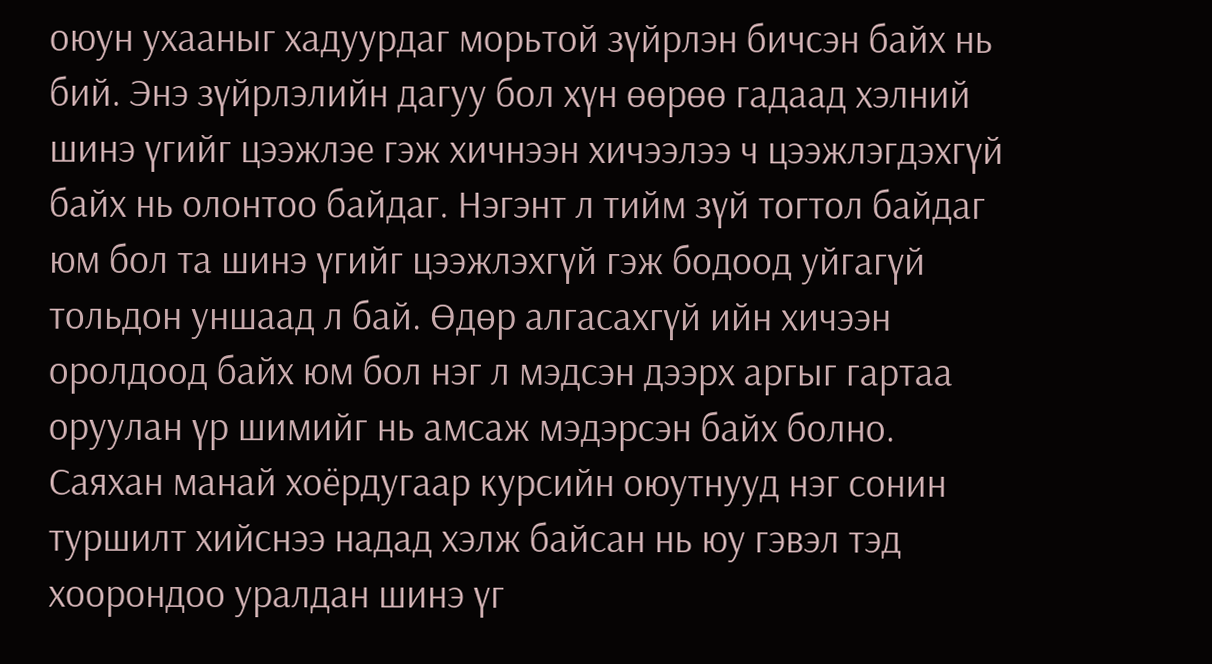оюун ухааныг хадуурдаг морьтой зүйрлэн бичсэн байх нь бий. Энэ зүйрлэлийн дагуу бол хүн өөрөө гадаад хэлний шинэ үгийг цээжлэе гэж хичнээн хичээлээ ч цээжлэгдэхгүй байх нь олонтоо байдаг. Нэгэнт л тийм зүй тогтол байдаг юм бол та шинэ үгийг цээжлэхгүй гэж бодоод уйгагүй тольдон уншаад л бай. Өдөр алгасахгүй ийн хичээн оролдоод байх юм бол нэг л мэдсэн дээрх аргыг гартаа оруулан үр шимийг нь амсаж мэдэрсэн байх болно. Саяхан манай хоёрдугаар курсийн оюутнууд нэг сонин туршилт хийснээ надад хэлж байсан нь юу гэвэл тэд хоорондоо уралдан шинэ үг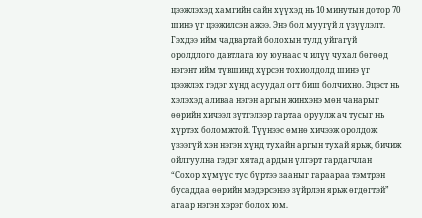цээжлэхэд хамгийн сайн хүүхэд нь 10 минутын дотор 70 шинэ үг цээжилсэн ажээ. Энэ бол муугүй л үзүүлэлт. Гэхдээ ийм чадвартай болохын тулд уйгагүй оролдлого давтлага юу юунаас ч илүү чухал бөгөөд нэгэнт ийм түвшинд хүрсэн тохиолдолд шинэ үг цээжлэх гэдэг хүнд асуудал огт биш болчихно. Эцэст нь хэлэхэд аливаа нэгэн аргын жинхэнэ мөн чанарыг өөрийн хичээл зүтгэлээр гартаа оруулж ач тусыг нь хүртэх боломжтой. Түүнээс өмнө хичээж оролдож үзээгүй хэн нэгэн хүнд тухайн аргын тухай ярьж, бичиж ойлгуулна гэдэг хятад ардын үлгэрт гардагчлан “Сохор хүмүүс тус бүртээ зааныг гараараа тэмтрэн бусаддаа өөрийн мэдэрсэнээ зүйрлэн ярьж өгдөгтэй” агаар нэгэн хэрэг болох юм.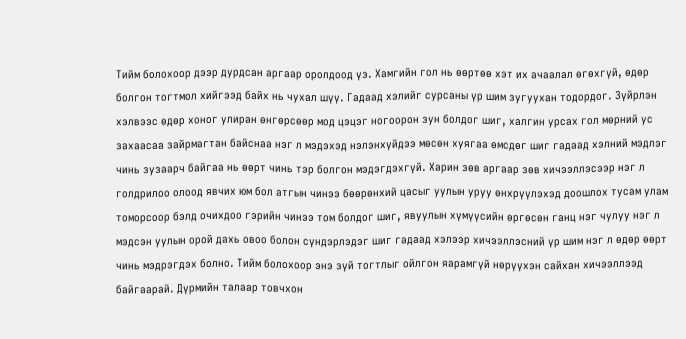Тийм болохоор дээр дурдсан аргаар оролдоод үз. Хамгийн гол нь өөртөө хэт их ачаалал өгөхгүй, өдөр болгон тогтмол хийгээд байх нь чухал шүү. Гадаад хэлийг сурсаны үр шим зугуухан тодордог. Зүйрлэн хэлвээс өдөр хоног улиран өнгөрсөөр мод цэцэг ногоорон зун болдог шиг, халгин урсах гол мөрний ус захаасаа зайрмагтан байснаа нэг л мэдэхэд нэлэнхүйдээ мөсөн хуягаа өмсдөг шиг гадаад хэлний мэдлэг чинь зузаарч байгаа нь өөрт чинь тэр болгон мэдэгдэхгүй. Харин зөв аргаар зөв хичээллэсээр нэг л голдрилоо олоод явчих юм бол атгын чинээ бөөрөнхий цасыг уулын уруу өнхрүүлэхэд доошлох тусам улам томорсоор бэлд очихдоо гэрийн чинээ том болдог шиг, явуулын хүмүүсийн өргөсөн ганц нэг чулуу нэг л мэдсэн уулын орой дахь овоо болон сүндэрлэдэг шиг гадаад хэлээр хичээллэсний үр шим нэг л өдөр өөрт чинь мэдрэгдэх болно. Тийм болохоор энэ зүй тогтлыг ойлгон яарамгүй нөрүүхэн сайхан хичээллээд байгаарай. Дүрмийн талаар товчхон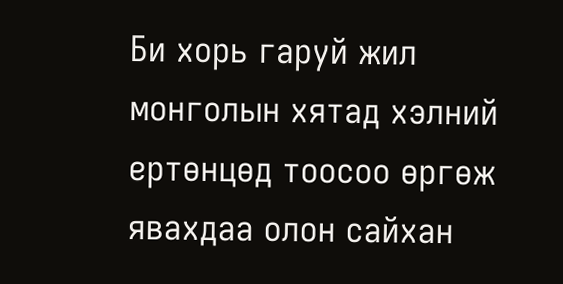Би хорь гаруй жил монголын хятад хэлний ертөнцөд тоосоо өргөж явахдаа олон сайхан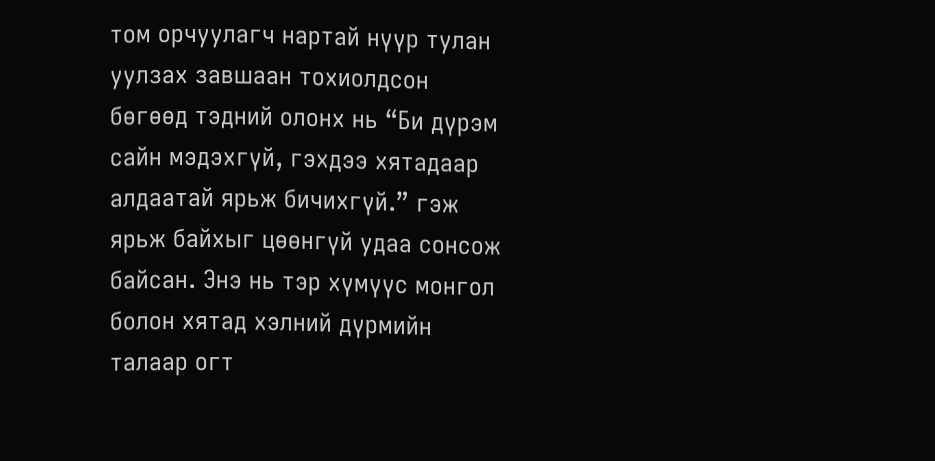том орчуулагч нартай нүүр тулан уулзах завшаан тохиолдсон бөгөөд тэдний олонх нь “Би дүрэм сайн мэдэхгүй, гэхдээ хятадаар алдаатай ярьж бичихгүй.” гэж ярьж байхыг цөөнгүй удаа сонсож байсан. Энэ нь тэр хүмүүс монгол болон хятад хэлний дүрмийн талаар огт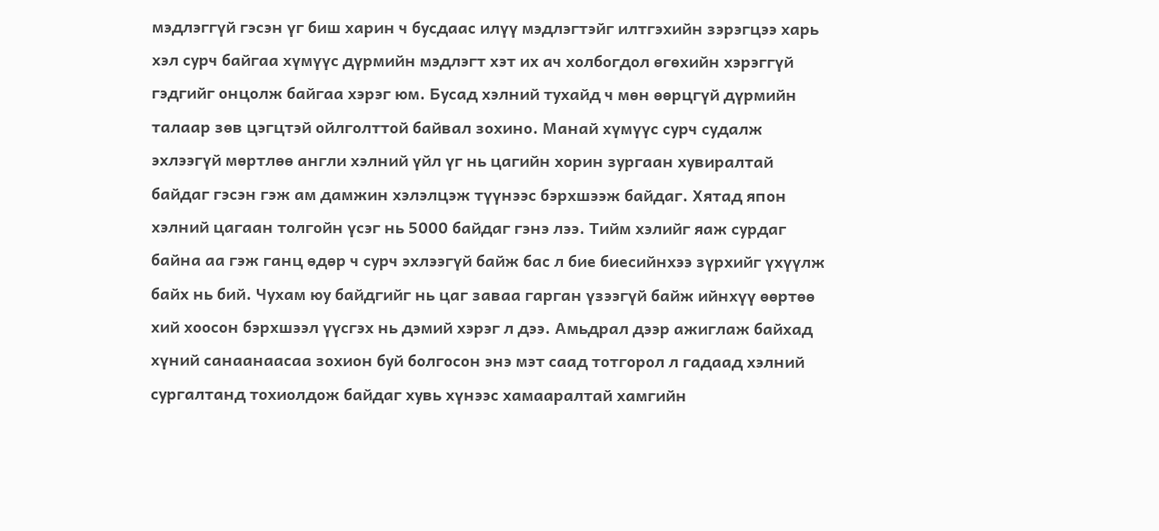мэдлэггүй гэсэн үг биш харин ч бусдаас илүү мэдлэгтэйг илтгэхийн зэрэгцээ харь хэл сурч байгаа хүмүүс дүрмийн мэдлэгт хэт их ач холбогдол өгөхийн хэрэггүй гэдгийг онцолж байгаа хэрэг юм. Бусад хэлний тухайд ч мөн өөрцгүй дүрмийн талаар зөв цэгцтэй ойлголттой байвал зохино. Манай хүмүүс сурч судалж эхлээгүй мөртлөө англи хэлний үйл үг нь цагийн хорин зургаан хувиралтай байдаг гэсэн гэж ам дамжин хэлэлцэж түүнээс бэрхшээж байдаг. Хятад япон хэлний цагаан толгойн үсэг нь 5000 байдаг гэнэ лээ. Тийм хэлийг яаж сурдаг байна аа гэж ганц өдөр ч сурч эхлээгүй байж бас л бие биесийнхээ зүрхийг үхүүлж байх нь бий. Чухам юу байдгийг нь цаг заваа гарган үзээгүй байж ийнхүү өөртөө хий хоосон бэрхшээл үүсгэх нь дэмий хэрэг л дээ. Амьдрал дээр ажиглаж байхад хүний санаанаасаа зохион буй болгосон энэ мэт саад тотгорол л гадаад хэлний сургалтанд тохиолдож байдаг хувь хүнээс хамааралтай хамгийн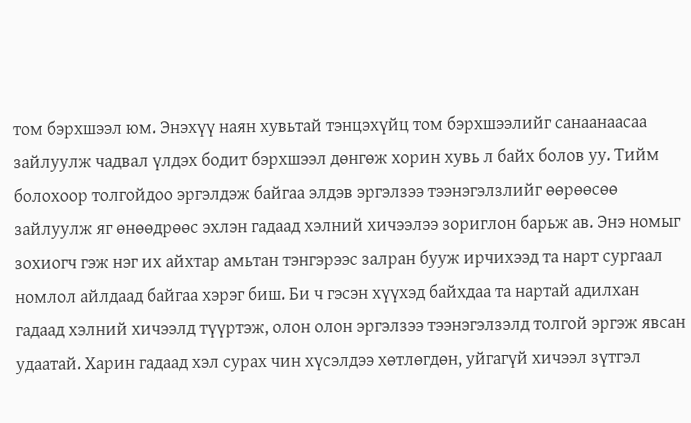том бэрхшээл юм. Энэхүү наян хувьтай тэнцэхүйц том бэрхшээлийг санаанаасаа зайлуулж чадвал үлдэх бодит бэрхшээл дөнгөж хорин хувь л байх болов уу. Тийм болохоор толгойдоо эргэлдэж байгаа элдэв эргэлзээ тээнэгэлзлийг өөрөөсөө зайлуулж яг өнөөдрөөс эхлэн гадаад хэлний хичээлээ зориглон барьж ав. Энэ номыг зохиогч гэж нэг их айхтар амьтан тэнгэрээс залран бууж ирчихээд та нарт сургаал номлол айлдаад байгаа хэрэг биш. Би ч гэсэн хүүхэд байхдаа та нартай адилхан гадаад хэлний хичээлд түүртэж, олон олон эргэлзээ тээнэгэлзэлд толгой эргэж явсан удаатай. Харин гадаад хэл сурах чин хүсэлдээ хөтлөгдөн, уйгагүй хичээл зүтгэл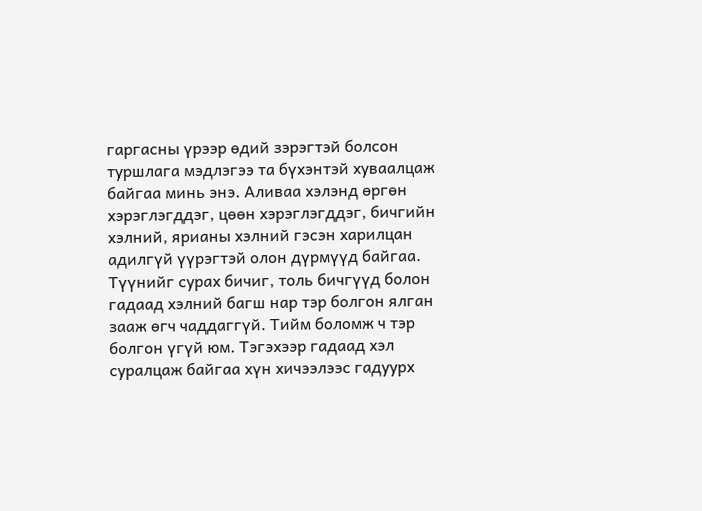гаргасны үрээр өдий зэрэгтэй болсон туршлага мэдлэгээ та бүхэнтэй хуваалцаж байгаа минь энэ. Аливаа хэлэнд өргөн хэрэглэгддэг, цөөн хэрэглэгддэг, бичгийн хэлний, ярианы хэлний гэсэн харилцан адилгүй үүрэгтэй олон дүрмүүд байгаа. Түүнийг сурах бичиг, толь бичгүүд болон гадаад хэлний багш нар тэр болгон ялган зааж өгч чаддаггүй. Тийм боломж ч тэр болгон үгүй юм. Тэгэхээр гадаад хэл суралцаж байгаа хүн хичээлээс гадуурх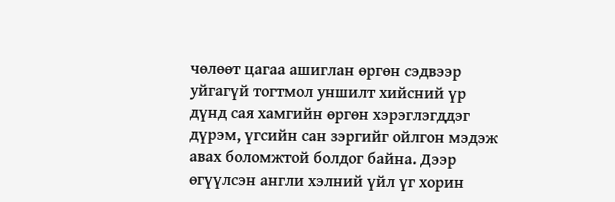чөлөөт цагаа ашиглан өргөн сэдвээр уйгагүй тогтмол уншилт хийсний үр дүнд сая хамгийн өргөн хэрэглэгддэг дүрэм, үгсийн сан зэргийг ойлгон мэдэж авах боломжтой болдог байна. Дээр өгүүлсэн англи хэлний үйл үг хорин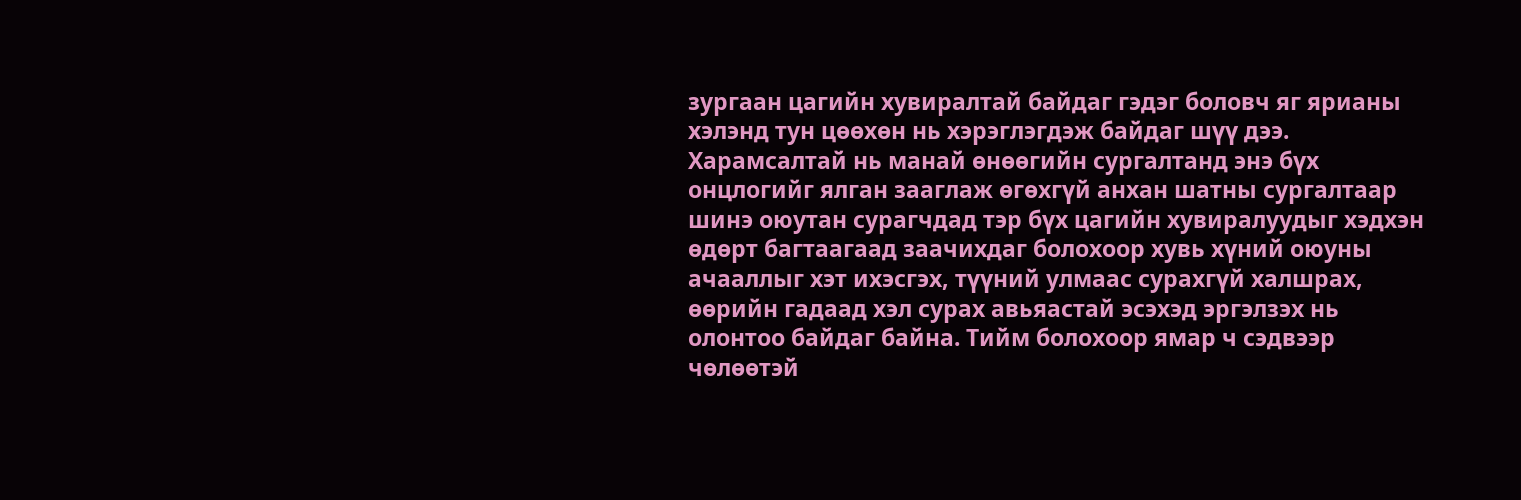зургаан цагийн хувиралтай байдаг гэдэг боловч яг ярианы хэлэнд тун цөөхөн нь хэрэглэгдэж байдаг шүү дээ. Харамсалтай нь манай өнөөгийн сургалтанд энэ бүх онцлогийг ялган зааглаж өгөхгүй анхан шатны сургалтаар шинэ оюутан сурагчдад тэр бүх цагийн хувиралуудыг хэдхэн өдөрт багтаагаад заачихдаг болохоор хувь хүний оюуны ачааллыг хэт ихэсгэх, түүний улмаас сурахгүй халшрах, өөрийн гадаад хэл сурах авьяастай эсэхэд эргэлзэх нь олонтоо байдаг байна. Тийм болохоор ямар ч сэдвээр чөлөөтэй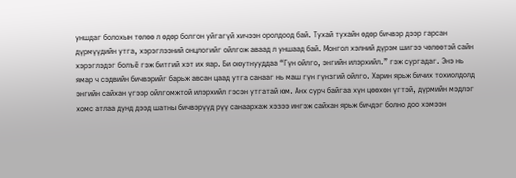уншдаг болохын төлөө л өдөр болгон уйгагүй хичээн оролдоод бай. Тухай тухайн өдөр бичвэр дээр гарсан дүрмүүдийн утга, хэрэглээний онцлогийг ойлгож аваад л уншаад бай. Монгол хэлний дүрэм шигээ чөлөөтэй сайн хэрэглэдэг болъё гэж битгий хэт их яар. Би оюутнууддаа “Гүн ойлго, энгийн илэрхийл.” гэж сургадаг. Энэ нь ямар ч сэдвийн бичвэрийг барьж авсан цаад утга санааг нь маш гүн гүнзгий ойлго. Харин ярьж бичих тохиолдолд энгийн сайхан үгээр ойлгомжтой илэрхийл гэсэн утгатай юм. Анх сурч байгаа хүн цөөхөн үгтэй, дүрмийн мэдлэг хомс атлаа дунд дээд шатны бичвэрүүд рүү санаархаж хэзээ ингэж сайхан ярьж бичдэг болно доо хэмээн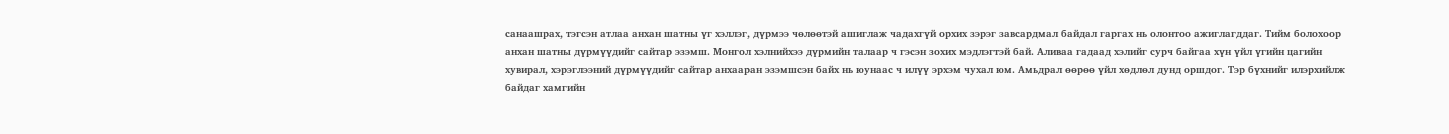санаашрах, тэгсэн атлаа анхан шатны үг хэллэг, дүрмээ чөлөөтэй ашиглаж чадахгүй орхих зэрэг завсардмал байдал гаргах нь олонтоо ажиглагддаг. Тийм болохоор анхан шатны дүрмүүдийг сайтар эзэмш. Монгол хэлнийхээ дүрмийн талаар ч гэсэн зохих мэдлэгтэй бай. Аливаа гадаад хэлийг сурч байгаа хүн үйл үгийн цагийн хувирал, хэрэглээний дүрмүүдийг сайтар анхааран эзэмшсэн байх нь юунаас ч илүү эрхэм чухал юм. Амьдрал өөрөө үйл хөдлөл дунд оршдог. Тэр бүхнийг илэрхийлж байдаг хамгийн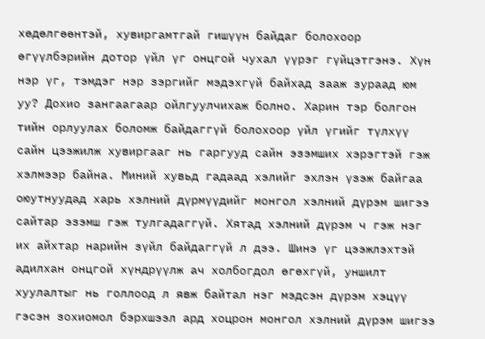хөдөлгөөнтэй, хувиргамтгай гишүүн байдаг болохоор өгүүлбэрийн дотор үйл үг онцгой чухал үүрэг гүйцэтгэнэ. Хүн нэр үг, тэмдэг нэр зэргийг мэдэхгүй байхад зааж зураад юм уу? Дохио зангаагаар ойлгуулчихаж болно. Харин тэр болгон тийн орлуулах боломж байдаггүй болохоор үйл үгийг түлхүү сайн цээжилж хувиргааг нь гаргууд сайн эзэмших хэрэгтэй гэж хэлмээр байна. Миний хувьд гадаад хэлийг эхлэн үзэж байгаа оюутнуудад харь хэлний дүрмүүдийг монгол хэлний дүрэм шигээ сайтар эзэмш гэж тулгадаггүй. Хятад хэлний дүрэм ч гэж нэг их айхтар нарийн зүйл байдаггүй л дээ. Шинэ үг цээжлэхтэй адилхан онцгой хүндрүүлж ач холбогдол өгөхгүй, уншилт хуулалтыг нь голлоод л явж байтал нэг мэдсэн дүрэм хэцүү гэсэн зохиомол бэрхшээл ард хоцрон монгол хэлний дүрэм шигээ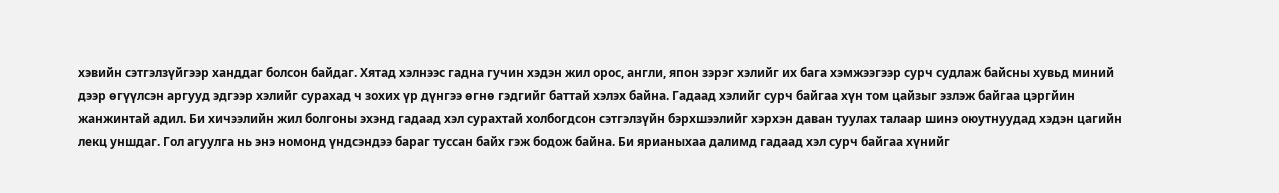хэвийн сэтгэлзүйгээр ханддаг болсон байдаг. Хятад хэлнээс гадна гучин хэдэн жил орос, англи, япон зэрэг хэлийг их бага хэмжээгээр сурч судлаж байсны хувьд миний дээр өгүүлсэн аргууд эдгээр хэлийг сурахад ч зохих үр дүнгээ өгнө гэдгийг баттай хэлэх байна. Гадаад хэлийг сурч байгаа хүн том цайзыг эзлэж байгаа цэргйин жанжинтай адил. Би хичээлийн жил болгоны эхэнд гадаад хэл сурахтай холбогдсон сэтгэлзүйн бэрхшээлийг хэрхэн даван туулах талаар шинэ оюутнуудад хэдэн цагийн лекц уншдаг. Гол агуулга нь энэ номонд үндсэндээ бараг туссан байх гэж бодож байна. Би ярианыхаа далимд гадаад хэл сурч байгаа хүнийг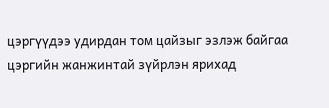цэргүүдээ удирдан том цайзыг эзлэж байгаа цэргийн жанжинтай зүйрлэн ярихад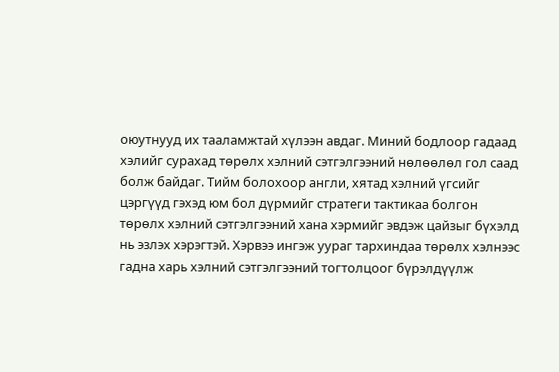оюутнууд их тааламжтай хүлээн авдаг. Миний бодлоор гадаад хэлийг сурахад төрөлх хэлний сэтгэлгээний нөлөөлөл гол саад болж байдаг. Тийм болохоор англи, хятад хэлний үгсийг цэргүүд гэхэд юм бол дүрмийг стратеги тактикаа болгон төрөлх хэлний сэтгэлгээний хана хэрмийг эвдэж цайзыг бүхэлд нь эзлэх хэрэгтэй. Хэрвээ ингэж уураг тархиндаа төрөлх хэлнээс гадна харь хэлний сэтгэлгээний тогтолцоог бүрэлдүүлж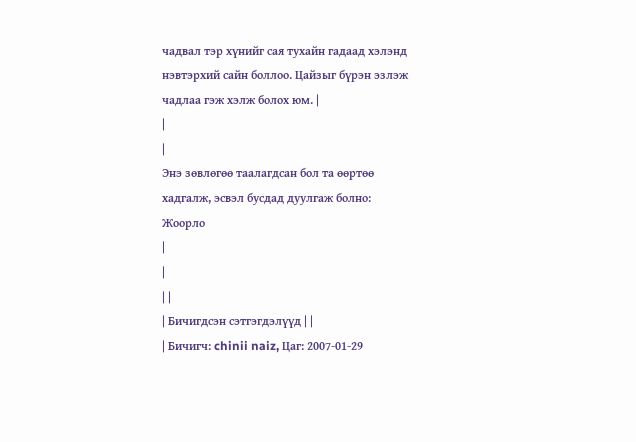чадвал тэр хүнийг сая тухайн гадаад хэлэнд нэвтэрхий сайн боллоо. Цайзыг бүрэн эзлэж чадлаа гэж хэлж болох юм. |
|
|
Энэ зөвлөгөө таалагдсан бол та өөртөө хадгалж, эсвэл бусдад дуулгаж болно:
Жоорло
|
|
| |
| Бичигдсэн сэтгэгдэлүүд | |
| Бичигч: chinii naiz, Цаг: 2007-01-29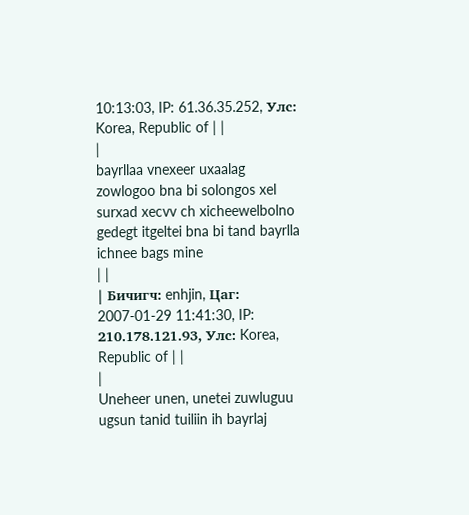10:13:03, IP: 61.36.35.252, Улс: Korea, Republic of | |
|
bayrllaa vnexeer uxaalag zowlogoo bna bi solongos xel surxad xecvv ch xicheewelbolno gedegt itgeltei bna bi tand bayrlla ichnee bags mine
| |
| Бичигч: enhjin, Цаг: 2007-01-29 11:41:30, IP: 210.178.121.93, Улс: Korea, Republic of | |
|
Uneheer unen, unetei zuwluguu ugsun tanid tuiliin ih bayrlaj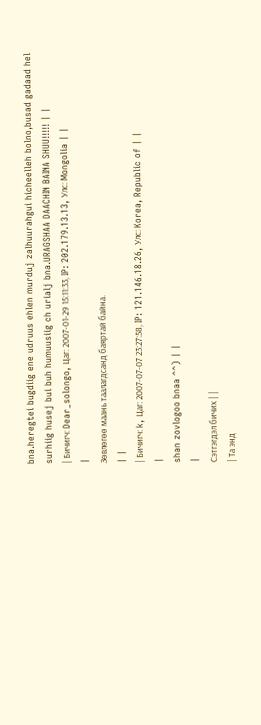bna.heregtei bugdiig ene udruus ehlen murduj zalhuurahgui hicheelleh bolno,busad gadaad hel surhiig husej bui buh humuusiig ch urialj bna.URAGSHAA DAACHIN BAINA SHUU!!!!! | |
| Бичигч: Dear_solongo, Цаг: 2007-01-29 15:11:33, IP: 202.179.13.13, Улс: Mongolia | |
|
Зөвлөгөө маань таалагдсанд баяртай байна.
| |
| Бичигч: k, Цаг: 2007-07-07 23:27:58, IP: 121.146.18.26, Улс: Korea, Republic of | |
|
shan zovlogoo bnaa ^^) | |
|
Сэтгэгдэл бичих | |
| Та энд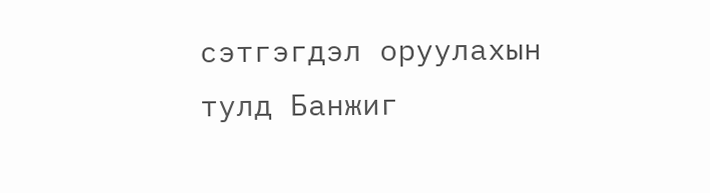сэтгэгдэл оруулахын тулд Банжиг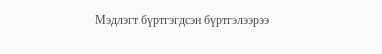Мэдлэгт бүртгэгдсэн бүртгэлээрээ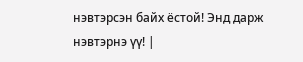нэвтэрсэн байх ёстой! Энд дарж нэвтэрнэ үү! |